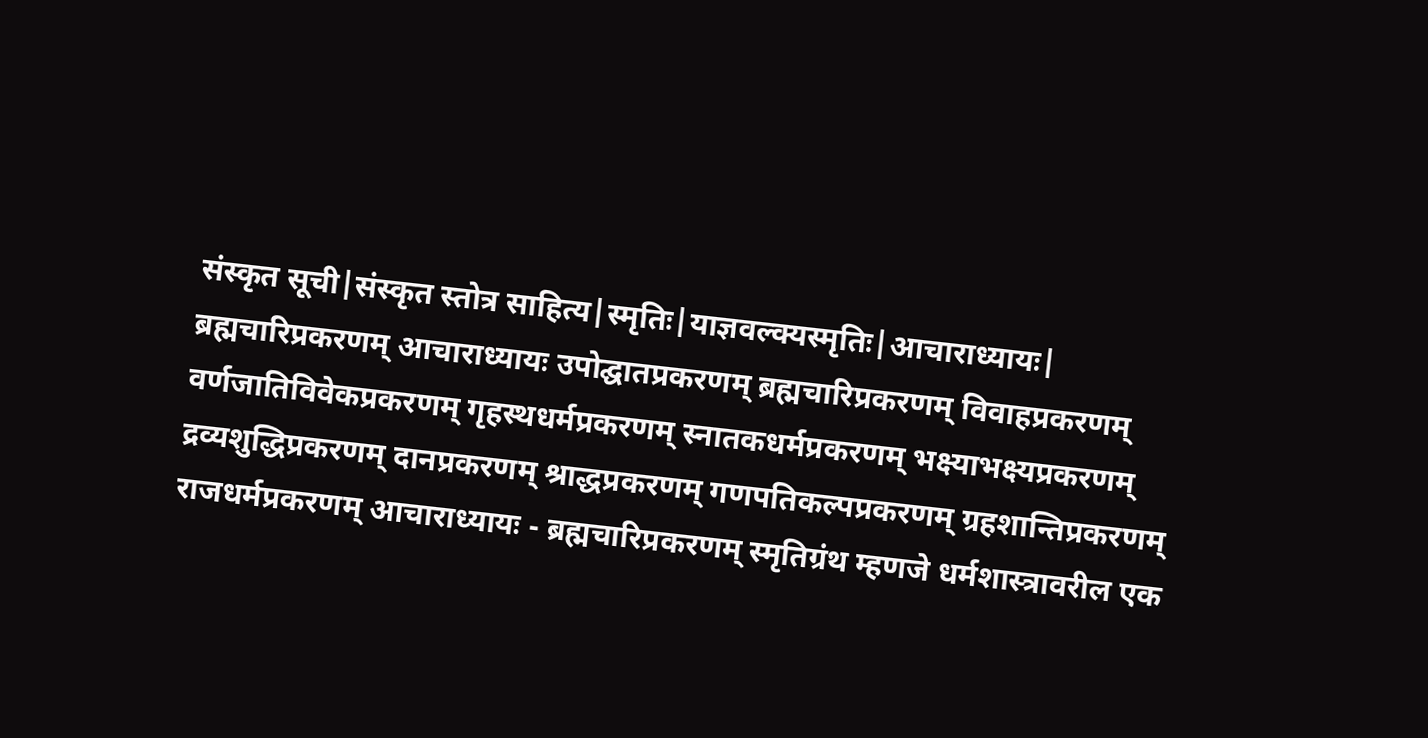संस्कृत सूची|संस्कृत स्तोत्र साहित्य|स्मृतिः|याज्ञवल्क्यस्मृतिः|आचाराध्यायः| ब्रह्मचारिप्रकरणम् आचाराध्यायः उपोद्घातप्रकरणम् ब्रह्मचारिप्रकरणम् विवाहप्रकरणम् वर्णजातिविवेकप्रकरणम् गृहस्थधर्मप्रकरणम् स्नातकधर्मप्रकरणम् भक्ष्याभक्ष्यप्रकरणम् द्रव्यशुद्धिप्रकरणम् दानप्रकरणम् श्राद्धप्रकरणम् गणपतिकल्पप्रकरणम् ग्रहशान्तिप्रकरणम् राजधर्मप्रकरणम् आचाराध्यायः - ब्रह्मचारिप्रकरणम् स्मृतिग्रंथ म्हणजे धर्मशास्त्रावरील एक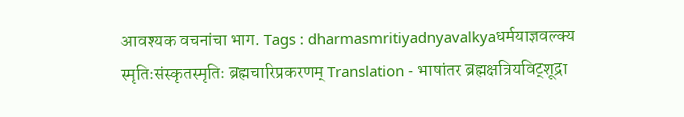आवश्यक वचनांचा भाग. Tags : dharmasmritiyadnyavalkyaधर्मयाज्ञवल्क्य स्मृतिःसंस्कृतस्मृतिः ब्रह्मचारिप्रकरणम् Translation - भाषांतर ब्रह्मक्षत्रियविट्शूद्रा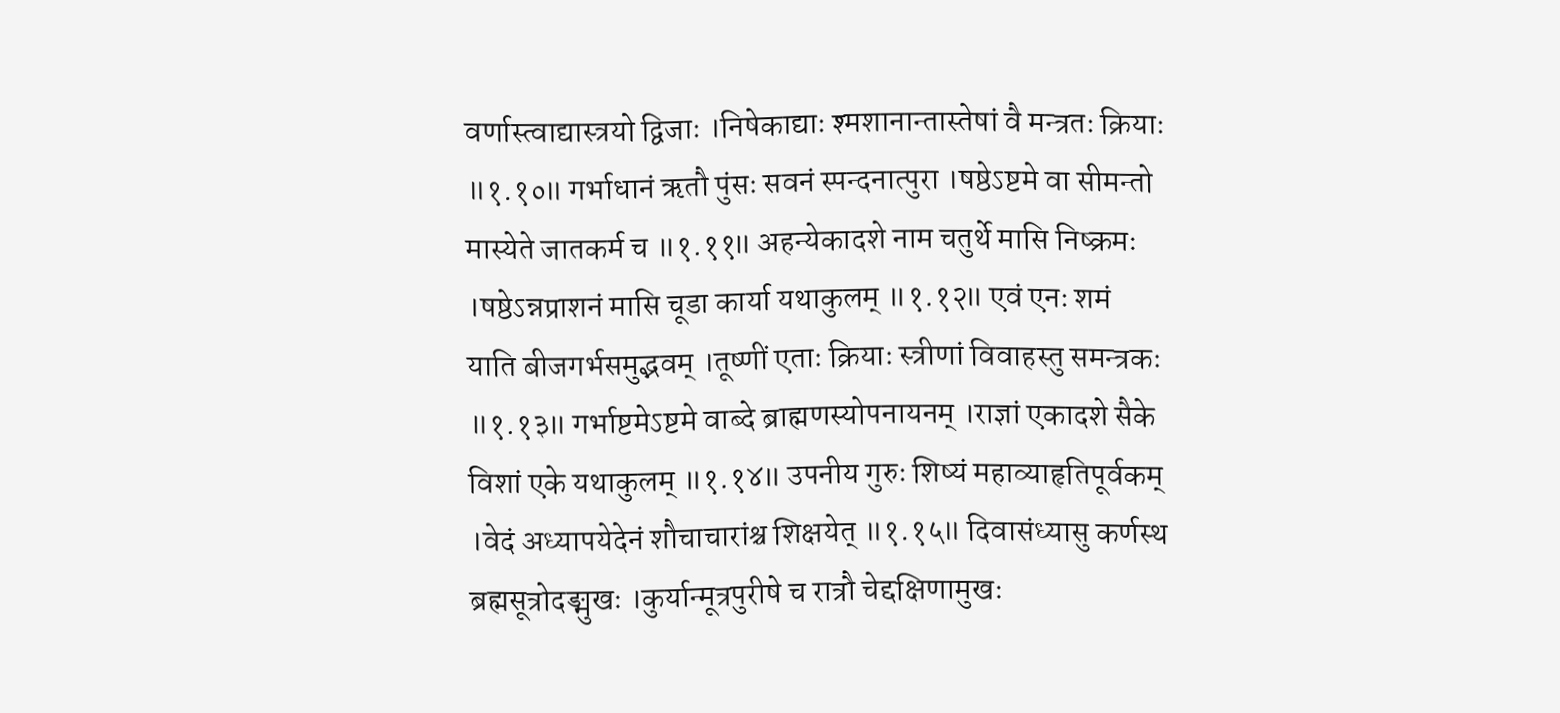वर्णास्त्वाद्यास्त्रयो द्विजाः ।निषेकाद्याः श्मशानान्तास्तेषां वै मन्त्रतः क्रियाः ॥१.१०॥ गर्भाधानं ऋतौ पुंसः सवनं स्पन्दनात्पुरा ।षष्ठेऽष्टमे वा सीमन्तो मास्येते जातकर्म च ॥१.११॥ अहन्येकादशे नाम चतुर्थे मासि निष्क्रमः ।षष्ठेऽन्नप्राशनं मासि चूडा कार्या यथाकुलम् ॥१.१२॥ एवं एनः शमं याति बीजगर्भसमुद्भवम् ।तूष्णीं एताः क्रियाः स्त्रीणां विवाहस्तु समन्त्रकः ॥१.१३॥ गर्भाष्टमेऽष्टमे वाब्दे ब्राह्मणस्योपनायनम् ।राज्ञां एकादशे सैके विशां एके यथाकुलम् ॥१.१४॥ उपनीय गुरुः शिष्यं महाव्याहृतिपूर्वकम् ।वेदं अध्यापयेदेनं शौचाचारांश्च शिक्षयेत् ॥१.१५॥ दिवासंध्यासु कर्णस्थ ब्रह्मसूत्रोदङ्मुखः ।कुर्यान्मूत्रपुरीषे च रात्रौ चेद्दक्षिणामुखः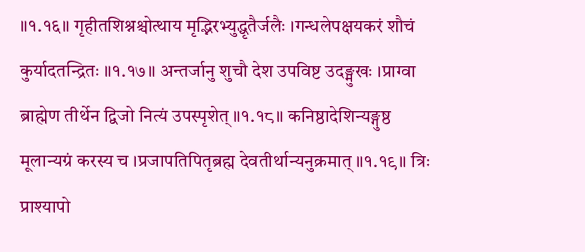॥१.१६॥ गृहीतशिश्नश्चोत्थाय मृद्भिरभ्युद्धृतैर्जलैः ।गन्धलेपक्षयकरं शौचं कुर्यादतन्द्रितः ॥१.१७॥ अन्तर्जानु शुचौ देश उपविष्ट उदङ्मुखः ।प्राग्वा ब्राह्मेण तीर्थेन द्विजो नित्यं उपस्पृशेत् ॥१.१८॥ कनिष्ठादेशिन्यङ्गुष्ठ मूलान्यग्रं करस्य च ।प्रजापतिपितृब्रह्म देवतीर्थान्यनुक्रमात् ॥१.१९॥ त्रिः प्राश्यापो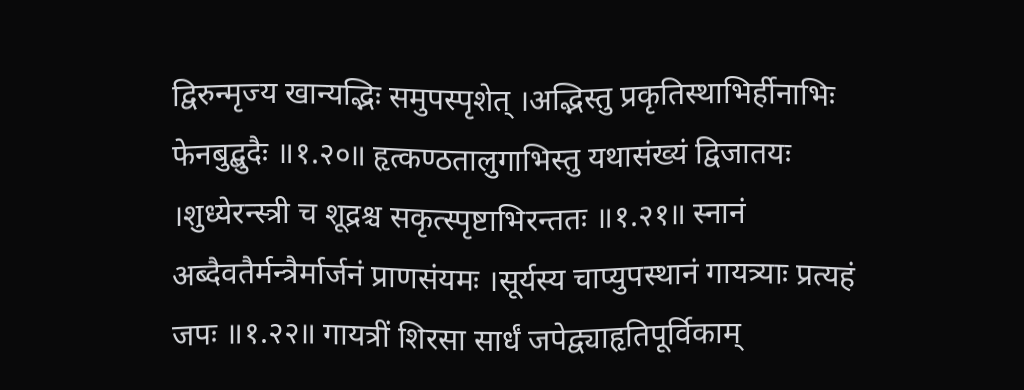द्विरुन्मृज्य खान्यद्भिः समुपस्पृशेत् ।अद्भिस्तु प्रकृतिस्थाभिर्हीनाभिः फेनबुद्बुदैः ॥१.२०॥ हृत्कण्ठतालुगाभिस्तु यथासंख्यं द्विजातयः ।शुध्येरन्स्त्री च शूद्रश्च सकृत्स्पृष्टाभिरन्ततः ॥१.२१॥ स्नानं अब्दैवतैर्मन्त्रैर्मार्जनं प्राणसंयमः ।सूर्यस्य चाप्युपस्थानं गायत्र्याः प्रत्यहं जपः ॥१.२२॥ गायत्रीं शिरसा सार्धं जपेद्व्याहृतिपूर्विकाम्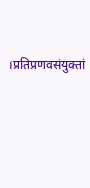।प्रतिप्रणवसंयुक्तां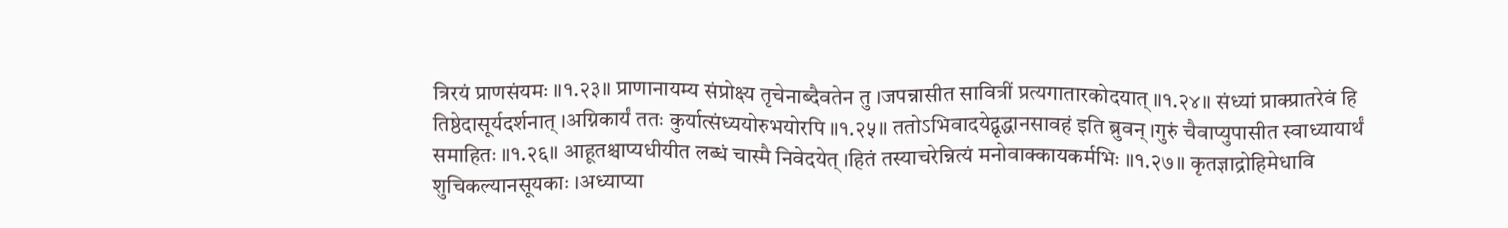त्रिरयं प्राणसंयमः ॥१.२३॥ प्राणानायम्य संप्रोक्ष्य तृचेनाब्दैवतेन तु ।जपन्नासीत सावित्रीं प्रत्यगातारकोदयात् ॥१.२४॥ संध्यां प्राक्प्रातरेवं हि तिष्ठेदासूर्यदर्शनात् ।अग्निकार्यं ततः कुर्यात्संध्ययोरुभयोरपि ॥१.२५॥ ततोऽभिवादयेद्वृद्धानसावहं इति ब्रुवन् ।गुरुं चैवाप्युपासीत स्वाध्यायार्थं समाहितः ॥१.२६॥ आहूतश्चाप्यधीयीत लब्धं चास्मै निवेदयेत् ।हितं तस्याचरेन्नित्यं मनोवाक्कायकर्मभिः ॥१.२७॥ कृतज्ञाद्रोहिमेधावि शुचिकल्यानसूयकाः ।अध्याप्या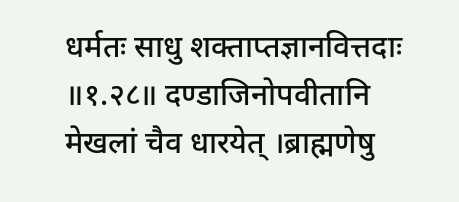धर्मतः साधु शक्ताप्तज्ञानवित्तदाः ॥१.२८॥ दण्डाजिनोपवीतानि मेखलां चैव धारयेत् ।ब्राह्मणेषु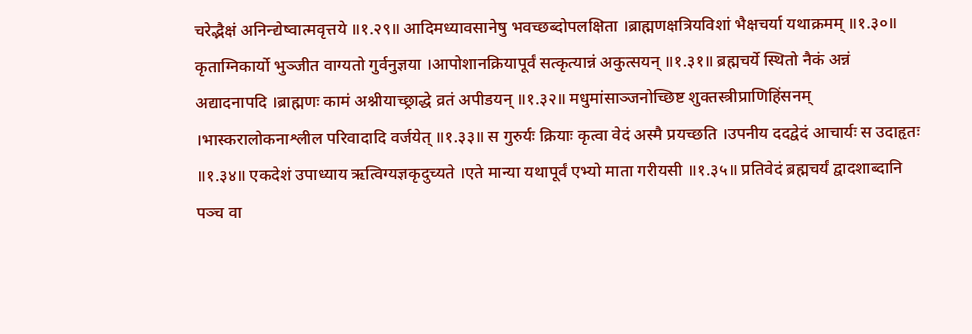चरेद्भैक्षं अनिन्द्येष्वात्मवृत्तये ॥१.२९॥ आदिमध्यावसानेषु भवच्छब्दोपलक्षिता ।ब्राह्मणक्षत्रियविशां भैक्षचर्या यथाक्रमम् ॥१.३०॥ कृताग्निकार्यो भुञ्जीत वाग्यतो गुर्वनुज्ञया ।आपोशानक्रियापूर्वं सत्कृत्यान्नं अकुत्सयन् ॥१.३१॥ ब्रह्मचर्ये स्थितो नैकं अन्नं अद्यादनापदि ।ब्राह्मणः कामं अश्नीयाच्छ्राद्धे व्रतं अपीडयन् ॥१.३२॥ मधुमांसाञ्जनोच्छिष्ट शुक्तस्त्रीप्राणिहिंसनम् ।भास्करालोकनाश्लील परिवादादि वर्जयेत् ॥१.३३॥ स गुरुर्यः क्रियाः कृत्वा वेदं अस्मै प्रयच्छति ।उपनीय ददद्वेदं आचार्यः स उदाहृतः ॥१.३४॥ एकदेशं उपाध्याय ऋत्विग्यज्ञकृदुच्यते ।एते मान्या यथापूर्वं एभ्यो माता गरीयसी ॥१.३५॥ प्रतिवेदं ब्रह्मचर्यं द्वादशाब्दानि पञ्च वा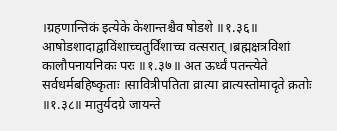।ग्रहणान्तिकं इत्येके केशान्तश्चैव षोडशे ॥१.३६॥ आषोडशादाद्वाविंशाच्चतुर्विंशाच्च वत्सरात् ।ब्रह्मक्षत्रविशां कालौपनायनिकः परः ॥१.३७॥ अत ऊर्ध्वं पतन्त्येते सर्वधर्मबहिष्कृताः ।सावित्रीपतिता व्रात्या व्रात्यस्तोमादृते क्रतोः ॥१.३८॥ मातुर्यदग्रे जायन्ते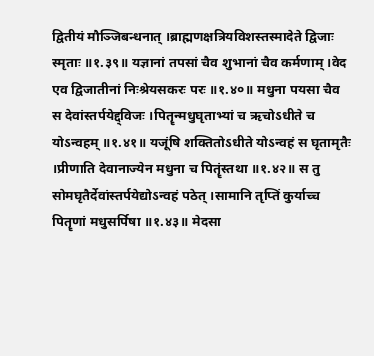द्वितीयं मौञ्जिबन्धनात् ।ब्राह्मणक्षत्रियविशस्तस्मादेते द्विजाः स्मृताः ॥१.३९॥ यज्ञानां तपसां चैव शुभानां चैव कर्मणाम् ।वेद एव द्विजातीनां निःश्रेयसकरः परः ॥१.४०॥ मधुना पयसा चैव स देवांस्तर्पयेद्द्विजः ।पितॄन्मधुघृताभ्यां च ऋचोऽधीते च योऽन्वहम् ॥१.४१॥ यजूंषि शक्तितोऽधीते योऽन्वहं स घृतामृतैः ।प्रीणाति देवानाज्येन मधुना च पितॄंस्तथा ॥१.४२॥ स तु सोमघृतैर्देवांस्तर्पयेद्योऽन्वहं पठेत् ।सामानि तृप्तिं कुर्याच्च पितॄणां मधुसर्पिषा ॥१.४३॥ मेदसा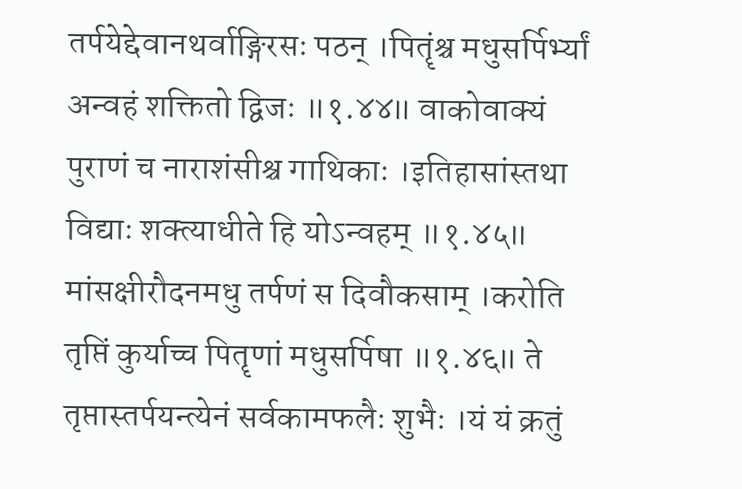तर्पयेद्देवानथर्वाङ्गिरसः पठन् ।पितॄंश्च मधुसर्पिर्भ्यां अन्वहं शक्तितो द्विजः ॥१.४४॥ वाकोवाक्यं पुराणं च नाराशंसीश्च गाथिकाः ।इतिहासांस्तथा विद्याः शक्त्याधीते हि योऽन्वहम् ॥१.४५॥ मांसक्षीरौदनमधु तर्पणं स दिवौकसाम् ।करोति तृप्तिं कुर्याच्च पितॄणां मधुसर्पिषा ॥१.४६॥ ते तृप्तास्तर्पयन्त्येनं सर्वकामफलैः शुभैः ।यं यं क्रतुं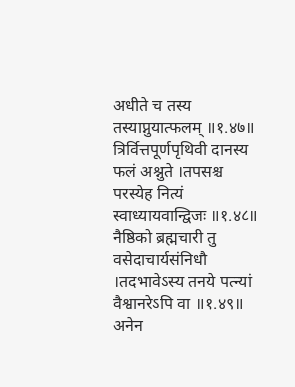अधीते च तस्य तस्याप्नुयात्फलम् ॥१.४७॥ त्रिर्वित्तपूर्णपृथिवी दानस्य फलं अश्नुते ।तपसश्च परस्येह नित्यं स्वाध्यायवान्द्विजः ॥१.४८॥ नैष्ठिको ब्रह्मचारी तु वसेदाचार्यसंनिधौ ।तदभावेऽस्य तनये पत्न्यां वैश्वानरेऽपि वा ॥१.४९॥ अनेन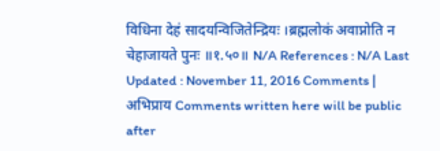विधिना देहं सादयन्विजितेन्द्रियः ।ब्रह्मलोकं अवाप्नोति न चेहाजायते पुनः ॥१.५०॥ N/A References : N/A Last Updated : November 11, 2016 Comments | अभिप्राय Comments written here will be public after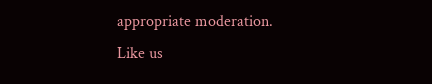appropriate moderation. Like us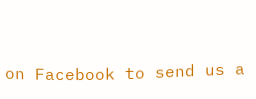on Facebook to send us a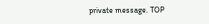private message. TOP